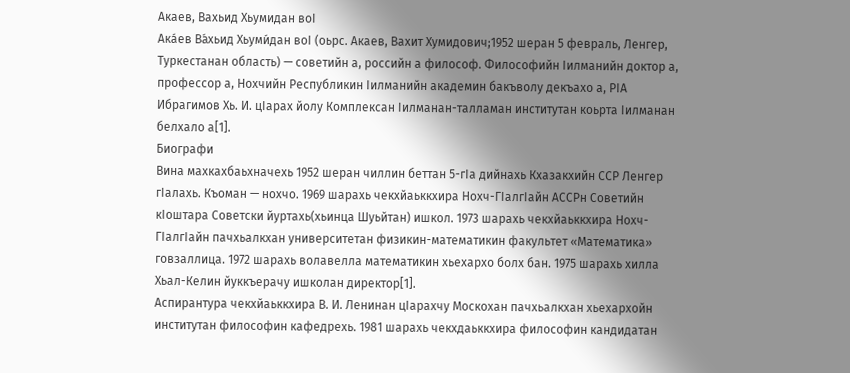Акаев, Вахьид Хьумидан воӀ
Ака́ев Ва́хьид Хьуми́дан воӀ (оьрс. Акаев, Вахит Хумидович;1952 шеран 5 февраль, Ленгер, Туркестанан область) — советийн а, российн а философ. Философийн Ӏилманийн доктор а, профессор а, Нохчийн Республикин Ӏилманийн академин бакъволу декъахо а, РӀА Ибрагимов Хь. И. цӀарах йолу Комплексан Ӏилманан-талламан институтан коьрта Ӏилманан белхало а[1].
Биографи
Вина махкахбаьхначехь 1952 шеран чиллин беттан 5-гӀа дийнахь Кхазакхийн ССР Ленгер гӀалахь. Къоман — нохчо. 1969 шарахь чекхйаьккхира Нохч-ГӀалгӀайн АССРн Советийн кӀоштара Советски йуртахь(хьинца Шуьйтан) ишкол. 1973 шарахь чекхйаьккхира Нохч-ГӀалгӀайн пачхьалкхан университетан физикин-математикин факультет «Математика» говзаллица. 1972 шарахь волавелла математикин хьехархо болх бан. 1975 шарахь хилла Хьал-Келин йуккъерачу ишколан директор[1].
Аспирантура чекхйаьккхира В. И. Ленинан цӀарахчу Москохан пачхьалкхан хьехархойн институтан философин кафедрехь. 1981 шарахь чекхдаьккхира философин кандидатан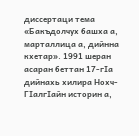диссертаци тема «Бакъдолчух башха а, марталлица а, дийнна кхетар». 1991 шеран асаран беттан 17-гӀа дийнахь хилира Нохч-ГӀалгӀайн историн а,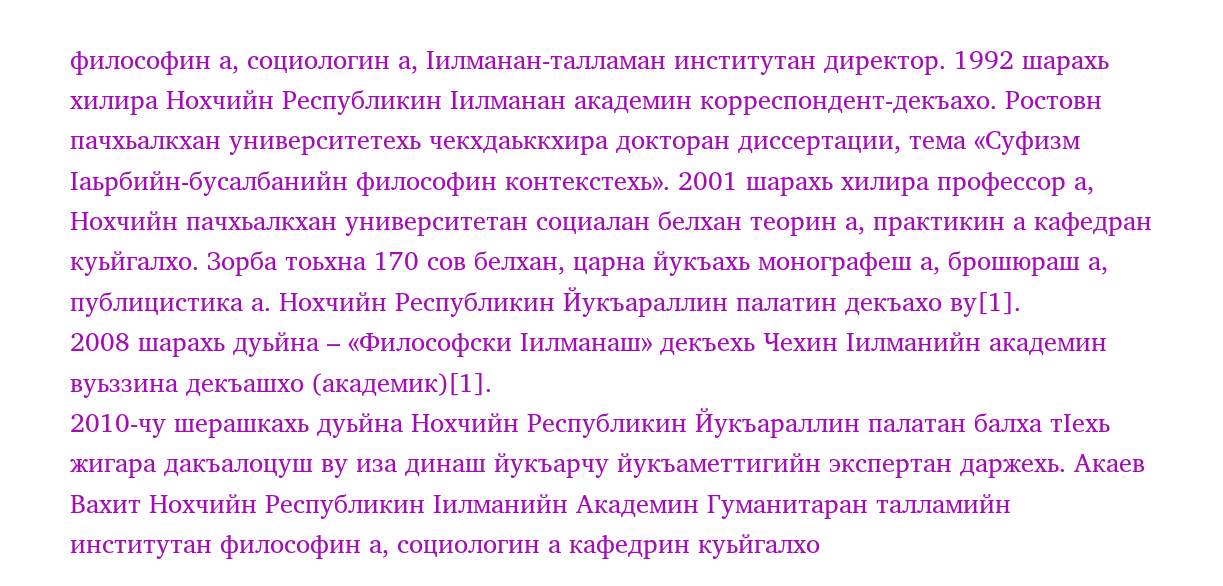философин а, социологин а, Ӏилманан-талламан институтан директор. 1992 шарахь хилира Нохчийн Республикин Ӏилманан академин корреспондент-декъахо. Ростовн пачхьалкхан университетехь чекхдаьккхира докторан диссертации, тема «Суфизм Ӏаьрбийн-бусалбанийн философин контекстехь». 2001 шарахь хилира профессор а, Нохчийн пачхьалкхан университетан социалан белхан теорин а, практикин а кафедран куьйгалхо. Зорба тоьхна 170 сов белхан, царна йукъахь монографеш а, брошюраш а, публицистика а. Нохчийн Республикин Йукъараллин палатин декъахо ву[1].
2008 шарахь дуьйна – «Философски Ӏилманаш» декъехь Чехин Ӏилманийн академин вуьззина декъашхо (академик)[1].
2010-чу шерашкахь дуьйна Нохчийн Республикин Йукъараллин палатан балха тӀехь жигара дакъалоцуш ву иза динаш йукъарчу йукъаметтигийн экспертан даржехь. Акаев Вахит Нохчийн Республикин Ӏилманийн Академин Гуманитаран талламийн институтан философин а, социологин а кафедрин куьйгалхо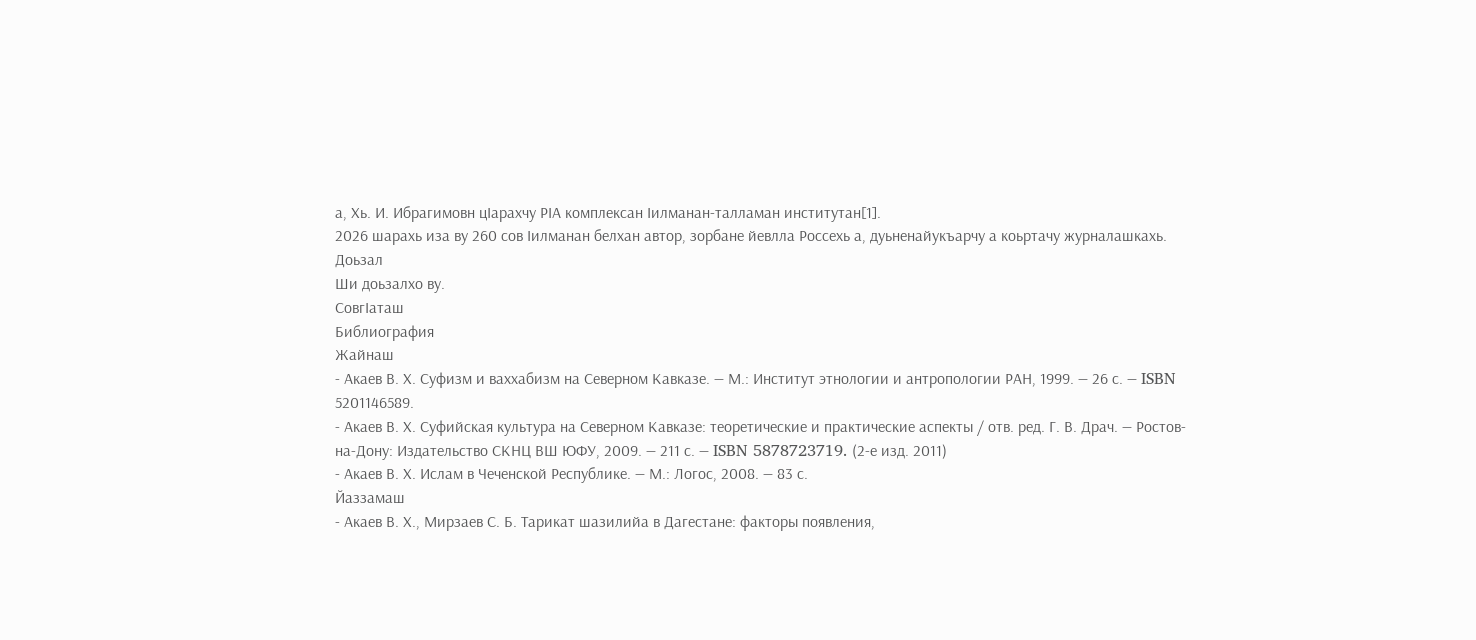а, Хь. И. Ибрагимовн цӀарахчу РӀА комплексан Ӏилманан-талламан институтан[1].
2026 шарахь иза ву 260 сов Ӏилманан белхан автор, зорбане йевлла Россехь а, дуьненайукъарчу а коьртачу журналашкахь.
Доьзал
Ши доьзалхо ву.
СовгӀаташ
Библиография
Жайнаш
- Акаев В. Х. Суфизм и ваххабизм на Северном Кавказе. — М.: Институт этнологии и антропологии РАН, 1999. — 26 с. — ISBN 5201146589.
- Акаев В. Х. Суфийская культура на Северном Кавказе: теоретические и практические аспекты / отв. ред. Г. В. Драч. — Ростов-на-Дону: Издательство СКНЦ ВШ ЮФУ, 2009. — 211 с. — ISBN 5878723719. (2-е изд. 2011)
- Акаев В. Х. Ислам в Чеченской Республике. — М.: Логос, 2008. — 83 с.
Йаззамаш
- Акаев В. Х., Мирзаев С. Б. Тарикат шазилийа в Дагестане: факторы появления,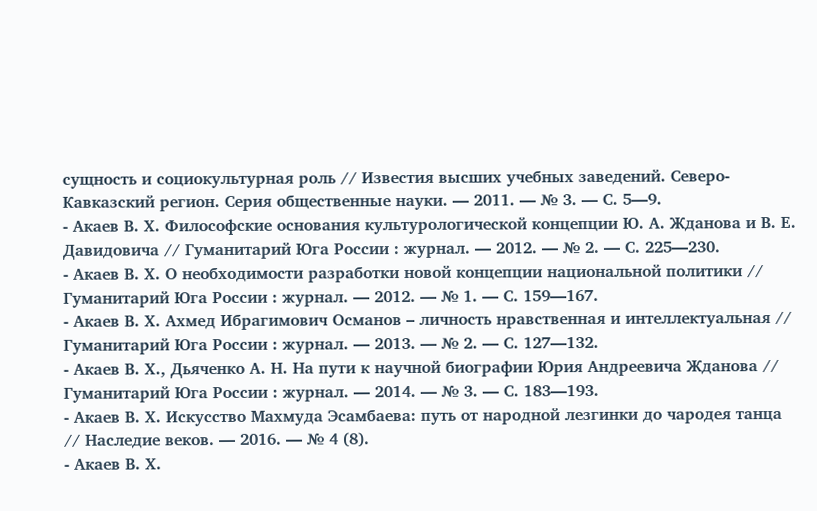сущность и социокультурная роль // Известия высших учебных заведений. Северо-Кавказский регион. Серия общественные науки. — 2011. — № 3. — С. 5—9.
- Акаев В. Х. Философские основания культурологической концепции Ю. А. Жданова и В. Е. Давидовича // Гуманитарий Юга России : журнал. — 2012. — № 2. — С. 225—230.
- Акаев В. Х. О необходимости разработки новой концепции национальной политики // Гуманитарий Юга России : журнал. — 2012. — № 1. — С. 159—167.
- Акаев В. Х. Ахмед Ибрагимович Османов – личность нравственная и интеллектуальная // Гуманитарий Юга России : журнал. — 2013. — № 2. — С. 127—132.
- Акаев В. Х., Дьяченко А. Н. На пути к научной биографии Юрия Андреевича Жданова // Гуманитарий Юга России : журнал. — 2014. — № 3. — С. 183—193.
- Акаев В. Х. Искусство Махмуда Эсамбаева: путь от народной лезгинки до чародея танца // Наследие веков. — 2016. — № 4 (8).
- Акаев В. Х.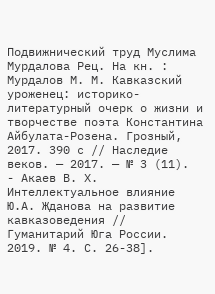Подвижнический труд Муслима Мурдалова Рец. На кн. : Мурдалов М. М. Кавказский уроженец: историко-литературный очерк о жизни и творчестве поэта Константина Айбулата-Розена. Грозный, 2017. 390 с // Наследие веков. — 2017. — № 3 (11).
- Акаев В. Х. Интеллектуальное влияние Ю.А. Жданова на развитие кавказоведения // Гуманитарий Юга России. 2019. № 4. С. 26-38].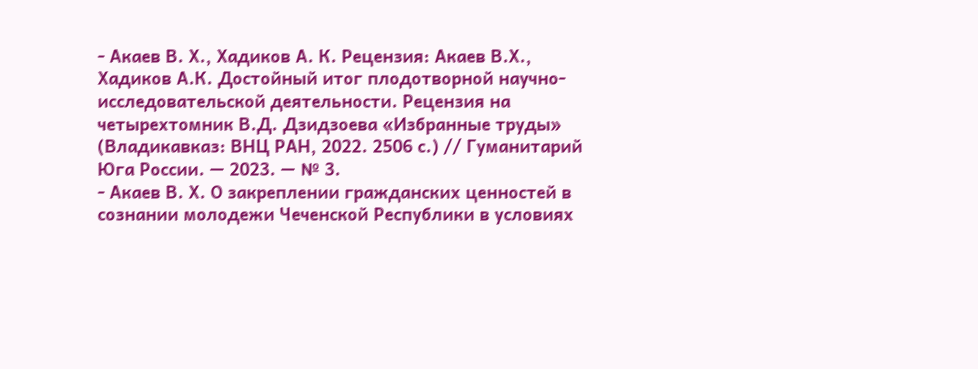- Акаев В. Х., Хадиков А. К. Рецензия: Акаев В.Х., Хадиков А.К. Достойный итог плодотворной научно-исследовательской деятельности. Рецензия на четырехтомник В.Д. Дзидзоева «Избранные труды» (Владикавказ: ВНЦ РАН, 2022. 2506 с.) // Гуманитарий Юга России. — 2023. — № 3.
- Акаев В. Х. О закреплении гражданских ценностей в сознании молодежи Чеченской Республики в условиях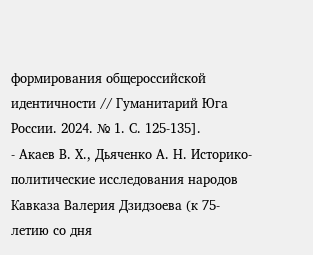формирования общероссийской идентичности // Гуманитарий Юга России. 2024. № 1. С. 125-135].
- Акаев В. Х., Дьяченко А. Н. Историко-политические исследования народов Кавказа Валерия Дзидзоева (к 75-летию со дня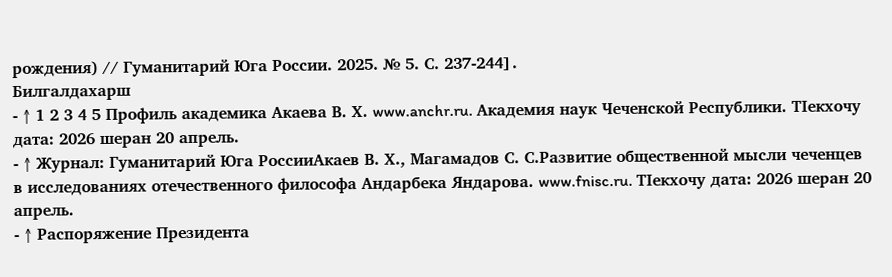рождения) // Гуманитарий Юга России. 2025. № 5. С. 237-244].
Билгалдахарш
- ↑ 1 2 3 4 5 Профиль академика Акаева В. Х. www.anchr.ru. Академия наук Чеченской Республики. ТӀекхочу дата: 2026 шеран 20 апрель.
- ↑ Журнал: Гуманитарий Юга РоссииАкаев В. Х., Магамадов С. С.Развитие общественной мысли чеченцев в исследованиях отечественного философа Андарбека Яндарова. www.fnisc.ru. ТӀекхочу дата: 2026 шеран 20 апрель.
- ↑ Распоряжение Президента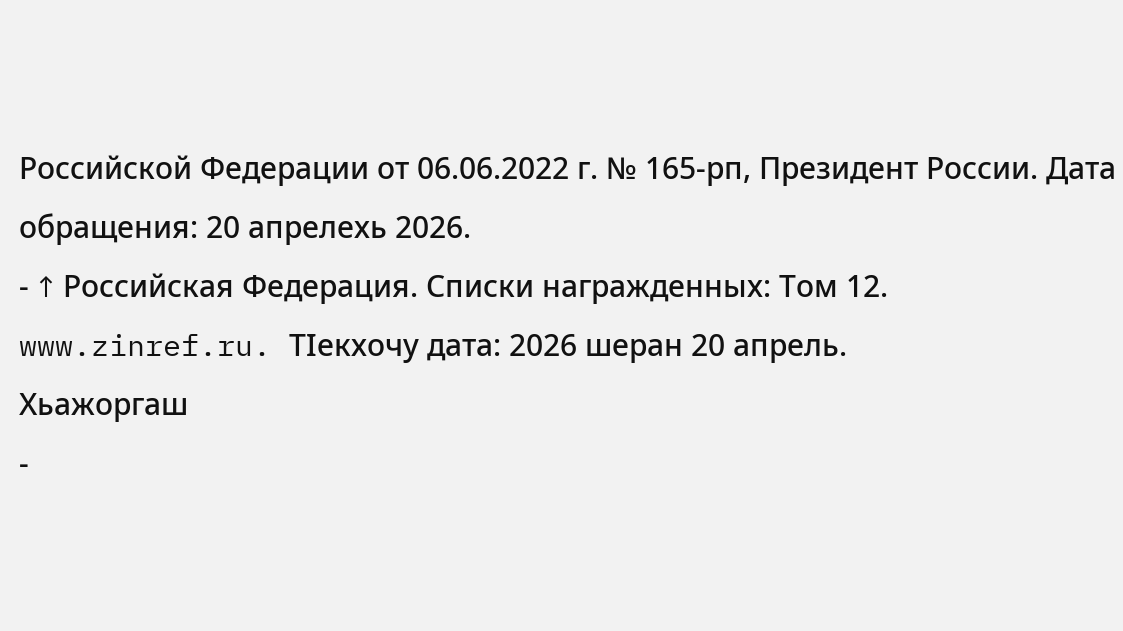Российской Федерации от 06.06.2022 г. № 165-рп, Президент России. Дата обращения: 20 апрелехь 2026.
- ↑ Российская Федерация. Списки награжденных: Том 12. www.zinref.ru. ТӀекхочу дата: 2026 шеран 20 апрель.
Хьажоргаш
-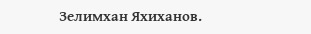Зелимхан Яхиханов.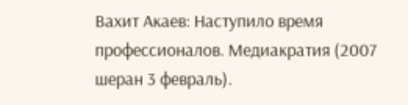Вахит Акаев: Наступило время профессионалов. Медиакратия (2007 шеран 3 февраль).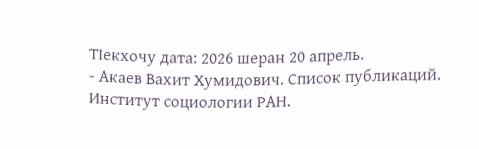ТӀекхочу дата: 2026 шеран 20 апрель.
- Акаев Вахит Хумидович. Список публикаций. Институт социологии РАН.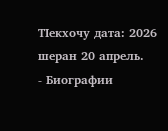ТӀекхочу дата: 2026 шеран 20 апрель.
- Биографии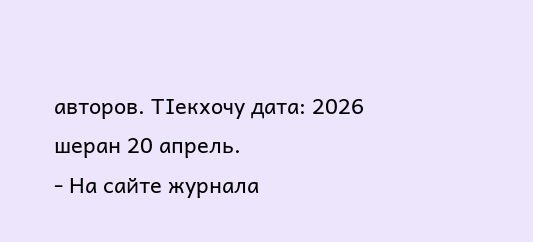авторов. ТӀекхочу дата: 2026 шеран 20 апрель.
- На сайте журнала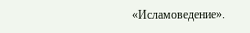«Исламоведение».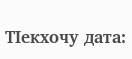ТӀекхочу дата: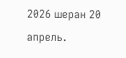2026 шеран 20 апрель.